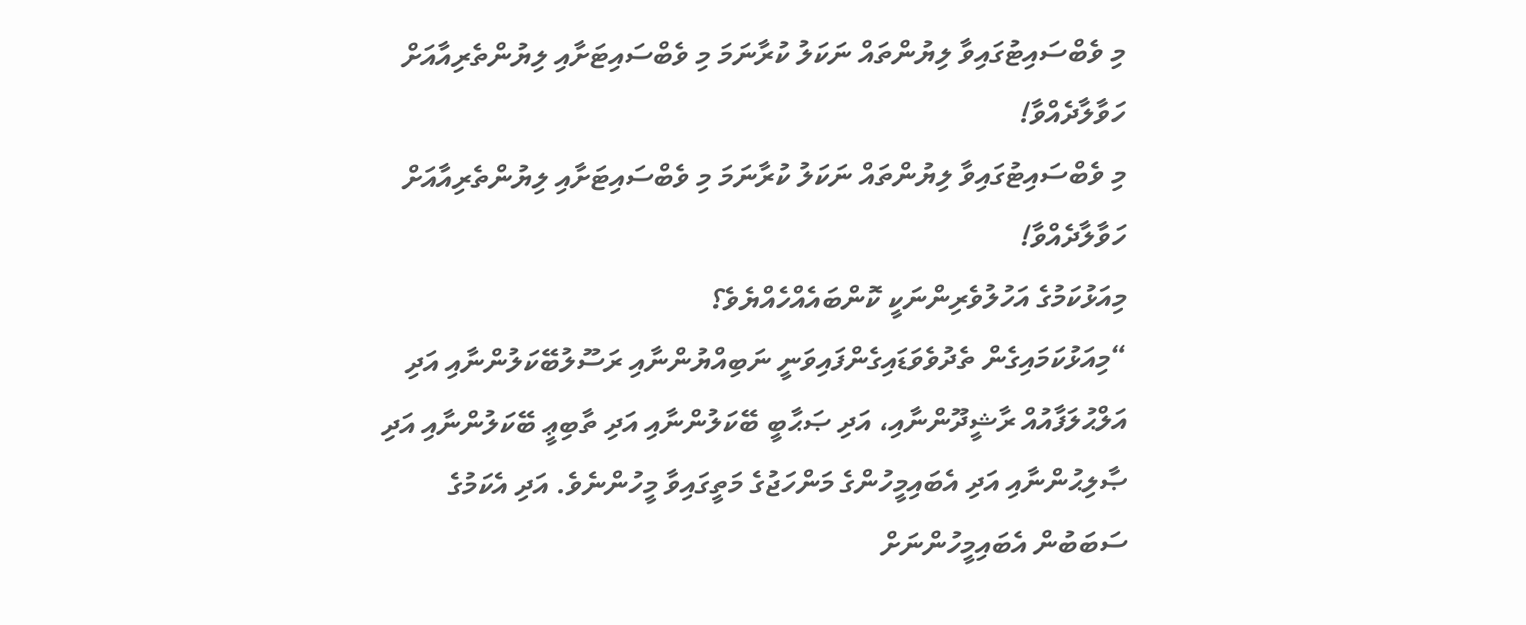މި ވެބްސައިޓުގައިވާ ލިޔުންތައް ނަކަލު ކުރާނަމަ މި ވެބްސައިޓަށާއި ލިޔުންތެރިއާއަށް ހަވާލާދެއްވާ!
މި ވެބްސައިޓުގައިވާ ލިޔުންތައް ނަކަލު ކުރާނަމަ މި ވެބްސައިޓަށާއި ލިޔުންތެރިއާއަށް ހަވާލާދެއްވާ!
މިއަޅުކަމުގެ އަހުލުވެރިންނަކީ ކޮންބައެއްހެއްޔެވެ؟
“މިއަޅުކަމައިގެން ތެދުވެވަޑައިގެންފައިވަނީ ނަބިއްޔުންނާއި ރަސޫލުބޭކަލުންނާއި އަދި އަލްޙުލަފާއުއް ރާޝީދޫންނާއި، އަދި ޞަޙާބީ ބޭކަލުންނާއި އަދި ތާބިޢީ ބޭކަލުންނާއި އަދި ޞާލިޙުންނާއި އަދި އެބައިމީހުންގެ މަންހަޖުގެ މަތީގައިވާ މީހުންނެވެ. އަދި އެކަމުގެ ސަބަބުން އެބައިމީހުންނަށް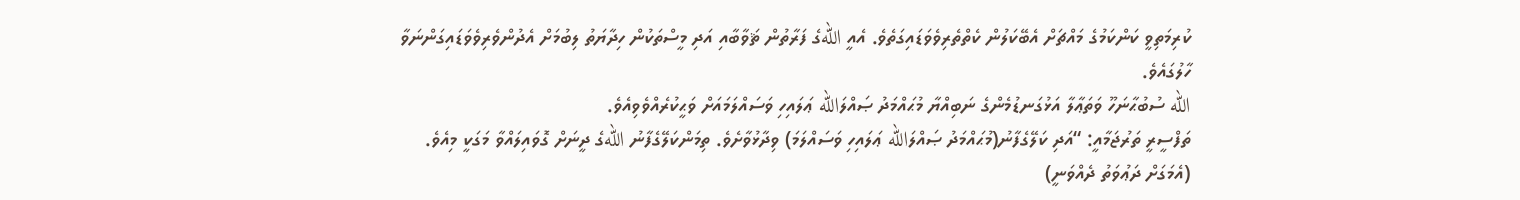ކުރިމަތިވީ ކަންކަމުގެ މައްޗަށް އެބޭކަލުން ކެތްތެރިވެވަޑައިގަތެވެ. އެއީ اللهގެ ފަރާތުން ޘަވާބާއި އަދި މީސްތަކުން ހިދާޔަތު ލިބުމަށް އެދުންވެރިވެވަޑައިގަންނަވާ ހާލުގައެވެ.
الله ސުބުޙާނަހޫ ވަތަޢާލާ އަޅުގަނޑުމެންގެ ނަބިއްޔާ މުޙައްމަދު ޞައްލަالله ޢަލައިހި ވަސައްލަމައަށް ވަޙީކުރެއްވެވިއެވެ.
ތަފްސީރީ ތަރުޖަމާއީ: “އަދި ކަލޭގެފާނު(މުޙައްމަދު ޞައްލަالله ޢަލައިހި ވަސައްލަމަ) ވިދާޅުވާށެވެ. ތިމަންކަލޭގެފާނު اللهގެ ދީނަށް ގޮވައިލައްވާ މަގަކީ މިއެވެ. (އެމަގަށް ދަޢުވަތު ދެއްވަނީ)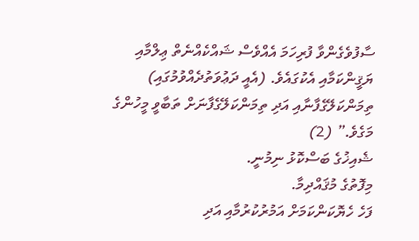ސާފުވެގެންވާ ފުރިހަމަ އެއްވެސް ޝައްކެއްނެތް ޢިލްމާއި ޔަޤީންކަމާއި އެކުގައެވެ. (އެއީ ދަޢުވަތުދެއްވުމުގައި) ތިމަންކަލޭގެފާނާއި އަދި ތިމަންކަލޭގެފާނަށް ތަބާވީ މީހުންގެ މަގެވެ.” (2)
ޝެއިޚުގެ ބަސްކޮޅު ނިމުނީ.
މިފޮތުގެ މުޤައްދިމާ.
ފަހެ ހެޔޮކަންކަމަށް އަމުރުކުރުމާއި އަދި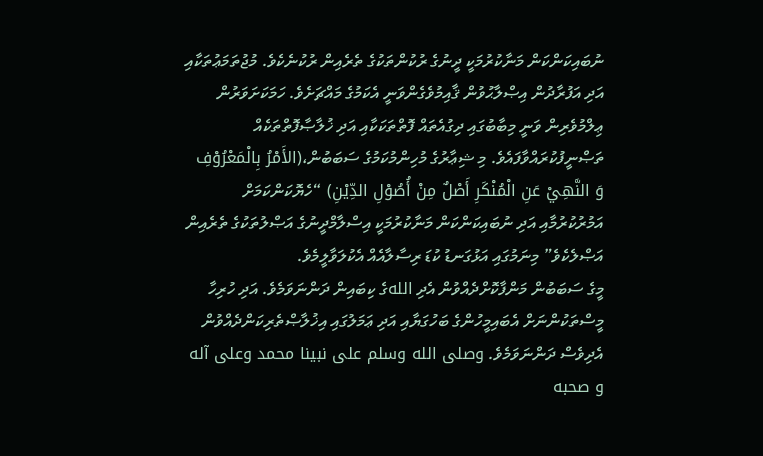ނުބައިކަންކަން މަނާކުރުމަކީ ދީނުގެ ރުކުންތަކުގެ ތެރެއިން ރުކުނެކެވެ. މުޖުތަމަޢުތަކާއި އަދި އަފުރާދުން އިޞްލާޙުވުން ޤާއިމުވެގެންވަނީ އެކަމުގެ މައްޗަށެވެ. ހަމަކަށަވަރުން ޢިލްމުވެރިން ވަނީ މިބާބުގައި ދިގުއެތައް ފޮތްތަކަކާއި އަދި ޚުލާޞާފޮތްތަކެއް ތަޞްނީފުކުރައްވާފައެވެ. މި ޝިޢާރުގެ މުހިންމުކަމުގެ ސަބަބުން،(الأَمْرُ بِالْمَعْرُوْفِ وَ النَّهِيْ عَنِ الْمُنْكَرِ أَصْلٌ مِنْ أُصُوْلِ الدِّيْنِ) “ހެޔޮކަންކަމަށް އަމުރުކުރުމާއި އަދި ނުބައިކަންކަން މަނާކުރުމަކީ އިސްލާމްދީނުގެ އަޞްލުތަކުގެ ތެރެއިން އަޞްލެކެވެ” މިނަމުގައި އަޅުގަނޑު ކުޑަ ރިސާލާއެއް އެކުލަވާލީމެވެ.
މީގެ ސަބަބުން މަންފާކޮށްދެއްވުން އެދި اللهގެ ކިބައިން ދަންނަވަމެވެ. އަދި ހުރިހާ މީސްތަކުންނަށް އެބައިމީހުންގެ ބަހުގަޔާއި އަދި ޢަމަލުގައި އިޚުލާޞްތެރިކަންދެއްވުން އެދިވެސް ދަންނަވަމެވެ. وصلى الله وسلم على نبينا محمد وعلى آله و صحبه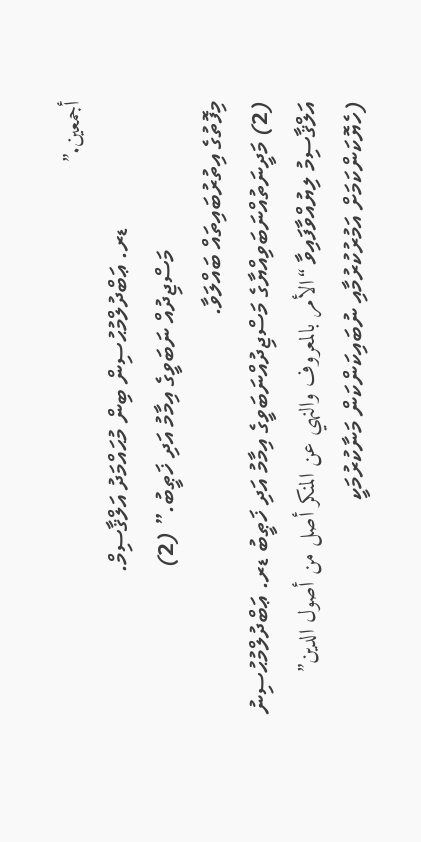أجمعين.”
                      ޑރ. ޢަބްދުލްމުޙުސިން ބިން މުޙައްމަދު އަލްޤާސިމް.
                          މަސްޖިދުއް ނަބަވީގެ އިމާމު އަދި ޚަޠީބު.” (2)
މިފޮތުގެ އިތުރުބައިތައް ބައްލަވާ.
(2) މަދީނަތުއްނަބަވިއްޔާގެ މަސްޖިދުއްނަބަވީގެ އިމާމު އަދި ޚަޠީބު ޑރ. ޢަބްދުލްމުޙުސިނު އަލްޤާސިމު ލިޔުއްވާފައިވާ “الأمر بالمعروف والنهي عن المنكر أصل من أصول الدين” (ހެޔޮކަންކަމަށް އަމުރުކުރުމާއި ނުބައިކަންކަން މަނާކުރުމަކީ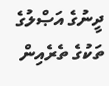ދީނުގެ އަޞްލުގެ ތަކުގެ ތެރެއިން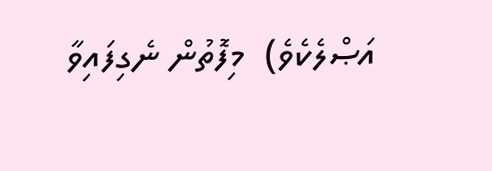އަޞްލެކެވެ)  މިފޮތުން ނެގިފައިވާ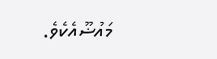މައުޟޫއެކެވެ.